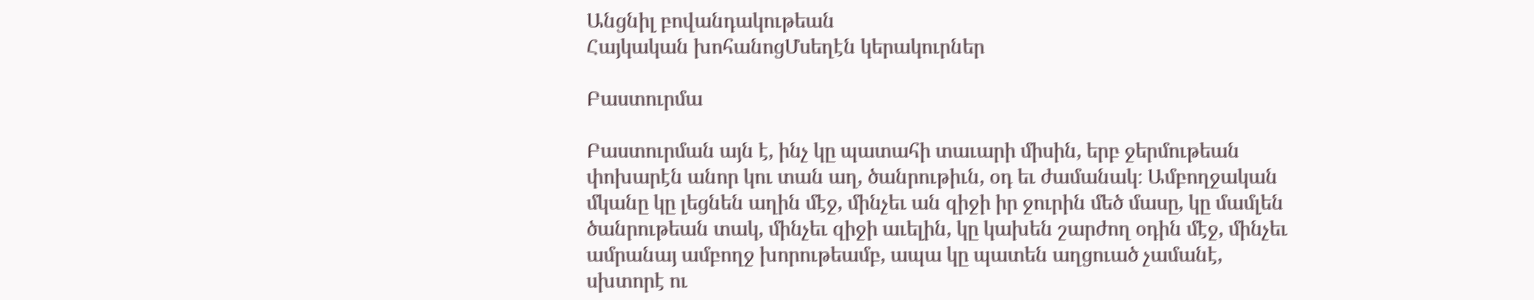Անցնիլ բովանդակութեան
Հայկական խոհանոցՄսեղէն կերակուրներ

Բաստուրմա

Բաստուրման այն է, ինչ կը պատահի տաւարի միսին, երբ ջերմութեան փոխարէն անոր կու տան աղ, ծանրութիւն, օդ եւ ժամանակ։ Ամբողջական մկանը կը լեցնեն աղին մէջ, մինչեւ ան զիջի իր ջուրին մեծ մասը, կը մամլեն ծանրութեան տակ, մինչեւ զիջի աւելին, կը կախեն շարժող օդին մէջ, մինչեւ ամրանայ ամբողջ խորութեամբ, ապա կը պատեն աղցուած չամանէ, սխտորէ ու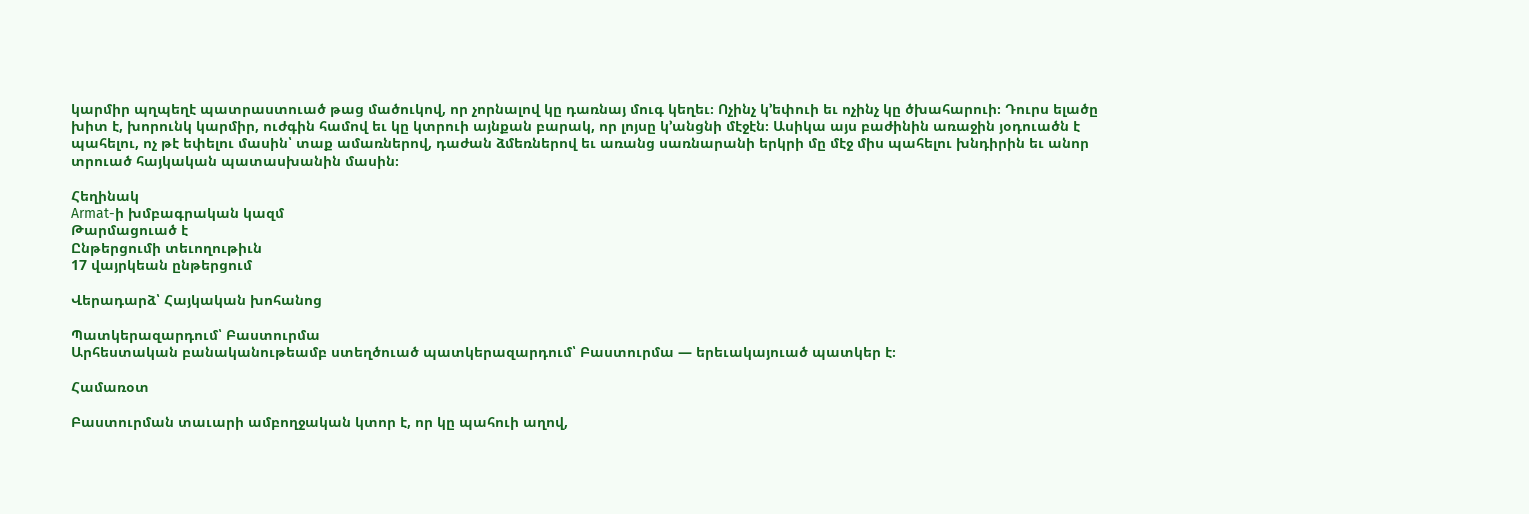կարմիր պղպեղէ պատրաստուած թաց մածուկով, որ չորնալով կը դառնայ մուգ կեղեւ։ Ոչինչ կ՚եփուի եւ ոչինչ կը ծխահարուի։ Դուրս ելածը խիտ է, խորունկ կարմիր, ուժգին համով եւ կը կտրուի այնքան բարակ, որ լոյսը կ՚անցնի մէջէն։ Ասիկա այս բաժինին առաջին յօդուածն է պահելու, ոչ թէ եփելու մասին՝ տաք ամառներով, դաժան ձմեռներով եւ առանց սառնարանի երկրի մը մէջ միս պահելու խնդիրին եւ անոր տրուած հայկական պատասխանին մասին։

Հեղինակ
Armat-ի խմբագրական կազմ
Թարմացուած է
Ընթերցումի տեւողութիւն
17 վայրկեան ընթերցում

Վերադարձ՝ Հայկական խոհանոց

Պատկերազարդում՝ Բաստուրմա
Արհեստական բանականութեամբ ստեղծուած պատկերազարդում՝ Բաստուրմա — երեւակայուած պատկեր է։

Համառօտ

Բաստուրման տաւարի ամբողջական կտոր է, որ կը պահուի աղով,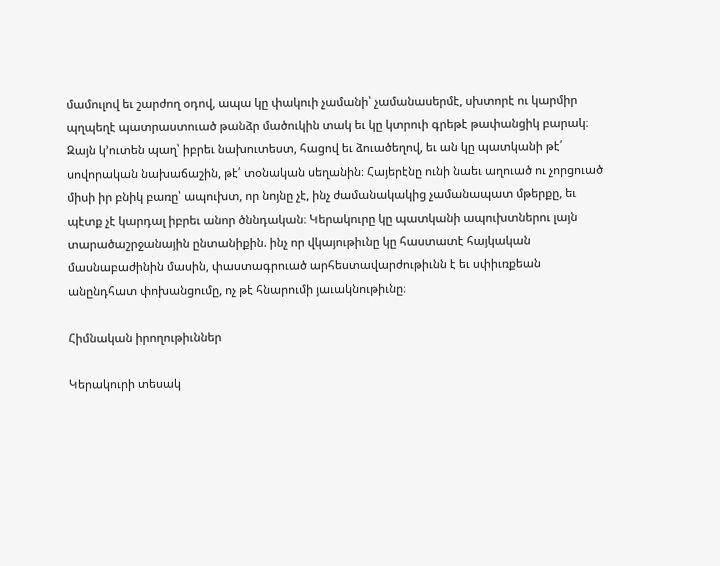մամուլով եւ շարժող օդով, ապա կը փակուի չամանի՝ չամանասերմէ, սխտորէ ու կարմիր պղպեղէ պատրաստուած թանձր մածուկին տակ եւ կը կտրուի գրեթէ թափանցիկ բարակ։ Զայն կ՚ուտեն պաղ՝ իբրեւ նախուտեստ, հացով եւ ձուածեղով, եւ ան կը պատկանի թէ՛ սովորական նախաճաշին, թէ՛ տօնական սեղանին։ Հայերէնը ունի նաեւ աղուած ու չորցուած միսի իր բնիկ բառը՝ ապուխտ, որ նոյնը չէ, ինչ ժամանակակից չամանապատ մթերքը, եւ պէտք չէ կարդալ իբրեւ անոր ծննդական։ Կերակուրը կը պատկանի ապուխտներու լայն տարածաշրջանային ընտանիքին. ինչ որ վկայութիւնը կը հաստատէ հայկական մասնաբաժինին մասին, փաստագրուած արհեստավարժութիւնն է եւ սփիւռքեան անընդհատ փոխանցումը, ոչ թէ հնարումի յաւակնութիւնը։

Հիմնական իրողութիւններ

Կերակուրի տեսակ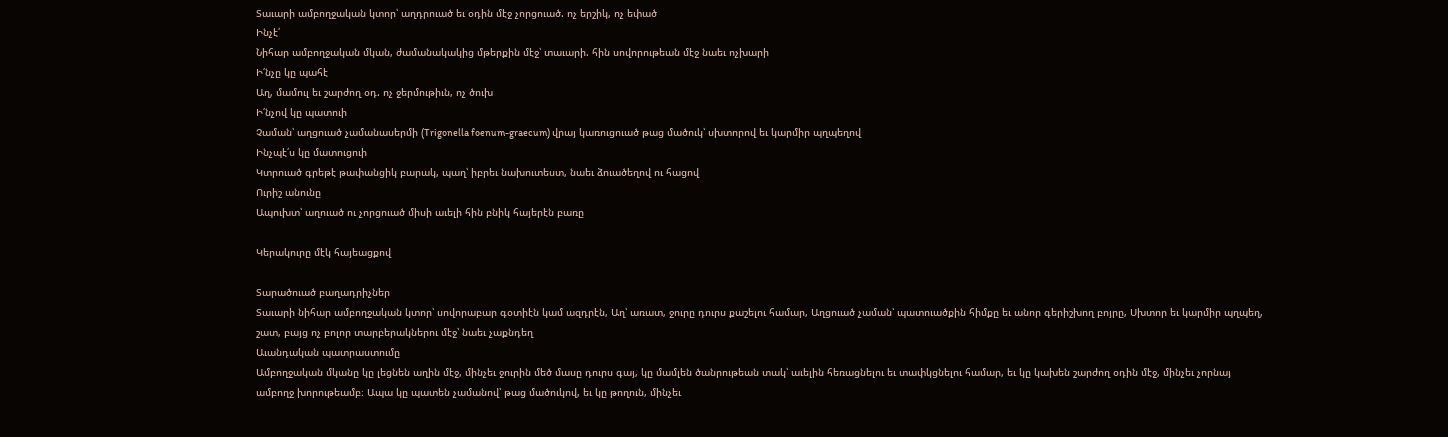Տաւարի ամբողջական կտոր՝ աղդրուած եւ օդին մէջ չորցուած. ոչ երշիկ, ոչ եփած
Ինչէ՛
Նիհար ամբողջական մկան, ժամանակակից մթերքին մէջ՝ տաւարի. հին սովորութեան մէջ նաեւ ոչխարի
Ի՛նչը կը պահէ
Աղ, մամուլ եւ շարժող օդ. ոչ ջերմութիւն, ոչ ծուխ
Ի՛նչով կը պատուի
Չաման՝ աղցուած չամանասերմի (Trigonella foenum-graecum) վրայ կառուցուած թաց մածուկ՝ սխտորով եւ կարմիր պղպեղով
Ինչպէ՛ս կը մատուցուի
Կտրուած գրեթէ թափանցիկ բարակ, պաղ՝ իբրեւ նախուտեստ, նաեւ ձուածեղով ու հացով
Ուրիշ անունը
Ապուխտ՝ աղուած ու չորցուած միսի աւելի հին բնիկ հայերէն բառը

Կերակուրը մէկ հայեացքով

Տարածուած բաղադրիչներ
Տաւարի նիհար ամբողջական կտոր՝ սովորաբար գօտիէն կամ ազդրէն, Աղ՝ առատ, ջուրը դուրս քաշելու համար, Աղցուած չաման՝ պատուածքին հիմքը եւ անոր գերիշխող բոյրը, Սխտոր եւ կարմիր պղպեղ, շատ, բայց ոչ բոլոր տարբերակներու մէջ՝ նաեւ չաքնդեղ
Աւանդական պատրաստումը
Ամբողջական մկանը կը լեցնեն աղին մէջ, մինչեւ ջուրին մեծ մասը դուրս գայ, կը մամլեն ծանրութեան տակ՝ աւելին հեռացնելու եւ տափկցնելու համար, եւ կը կախեն շարժող օդին մէջ, մինչեւ չորնայ ամբողջ խորութեամբ։ Ապա կը պատեն չամանով՝ թաց մածուկով, եւ կը թողուն, մինչեւ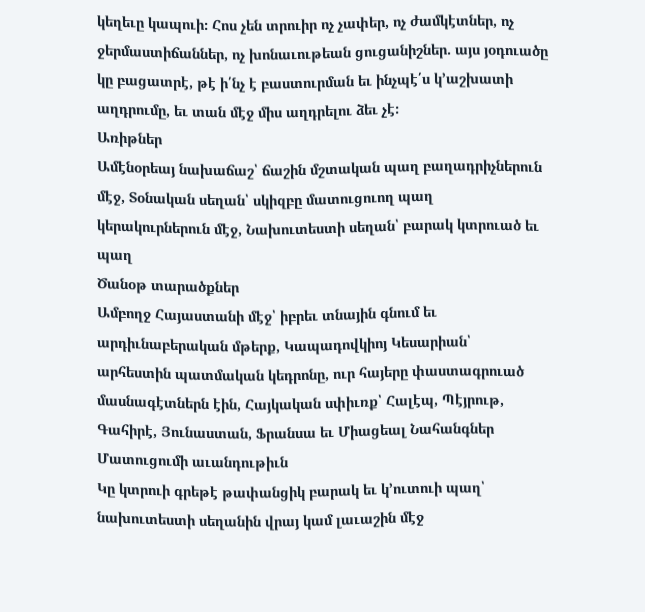կեղեւը կապուի։ Հոս չեն տրուիր ոչ չափեր, ոչ ժամկէտներ, ոչ ջերմաստիճաններ, ոչ խոնաւութեան ցուցանիշներ. այս յօդուածը կը բացատրէ, թէ ի՛նչ է բաստուրման եւ ինչպէ՛ս կ՚աշխատի աղդրումը, եւ տան մէջ միս աղդրելու ձեւ չէ։
Առիթներ
Ամէնօրեայ նախաճաշ՝ ճաշին մշտական պաղ բաղադրիչներուն մէջ, Տօնական սեղան՝ սկիզբը մատուցուող պաղ կերակուրներուն մէջ, Նախուտեստի սեղան՝ բարակ կտրուած եւ պաղ
Ծանօթ տարածքներ
Ամբողջ Հայաստանի մէջ՝ իբրեւ տնային գնում եւ արդիւնաբերական մթերք, Կապադովկիոյ Կեսարիան՝ արհեստին պատմական կեդրոնը, ուր հայերը փաստագրուած մասնագէտներն էին, Հայկական սփիւռք՝ Հալէպ, Պէյրութ, Գահիրէ, Յունաստան, Ֆրանսա եւ Միացեալ Նահանգներ
Մատուցումի աւանդութիւն
Կը կտրուի գրեթէ թափանցիկ բարակ եւ կ՚ուտուի պաղ՝ նախուտեստի սեղանին վրայ կամ լաւաշին մէջ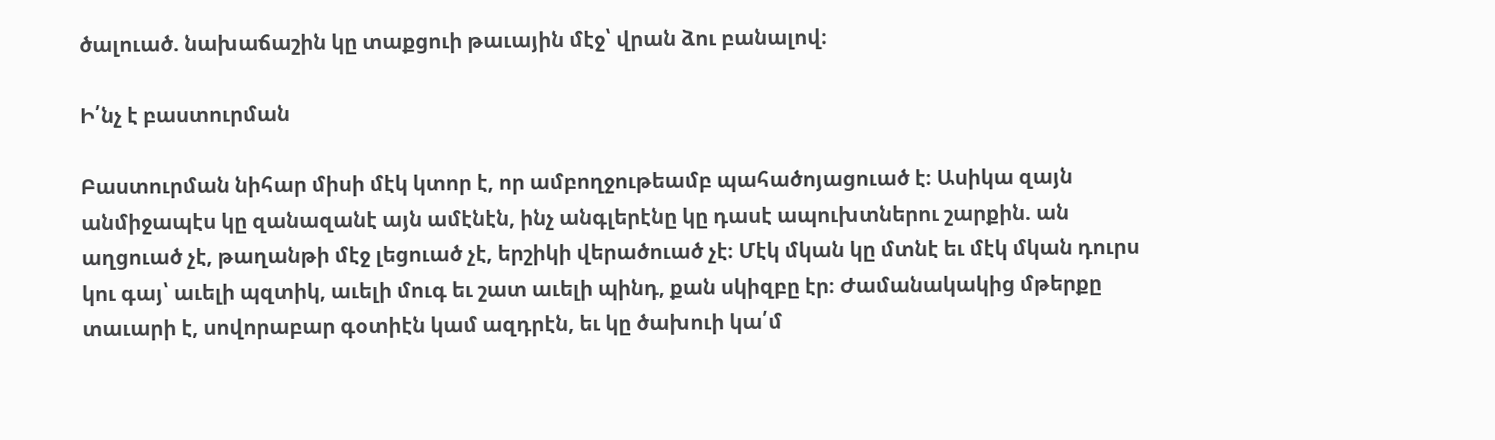ծալուած. նախաճաշին կը տաքցուի թաւային մէջ՝ վրան ձու բանալով։

Ի՛նչ է բաստուրման

Բաստուրման նիհար միսի մէկ կտոր է, որ ամբողջութեամբ պահածոյացուած է։ Ասիկա զայն անմիջապէս կը զանազանէ այն ամէնէն, ինչ անգլերէնը կը դասէ ապուխտներու շարքին. ան աղցուած չէ, թաղանթի մէջ լեցուած չէ, երշիկի վերածուած չէ։ Մէկ մկան կը մտնէ եւ մէկ մկան դուրս կու գայ՝ աւելի պզտիկ, աւելի մուգ եւ շատ աւելի պինդ, քան սկիզբը էր։ Ժամանակակից մթերքը տաւարի է, սովորաբար գօտիէն կամ ազդրէն, եւ կը ծախուի կա՛մ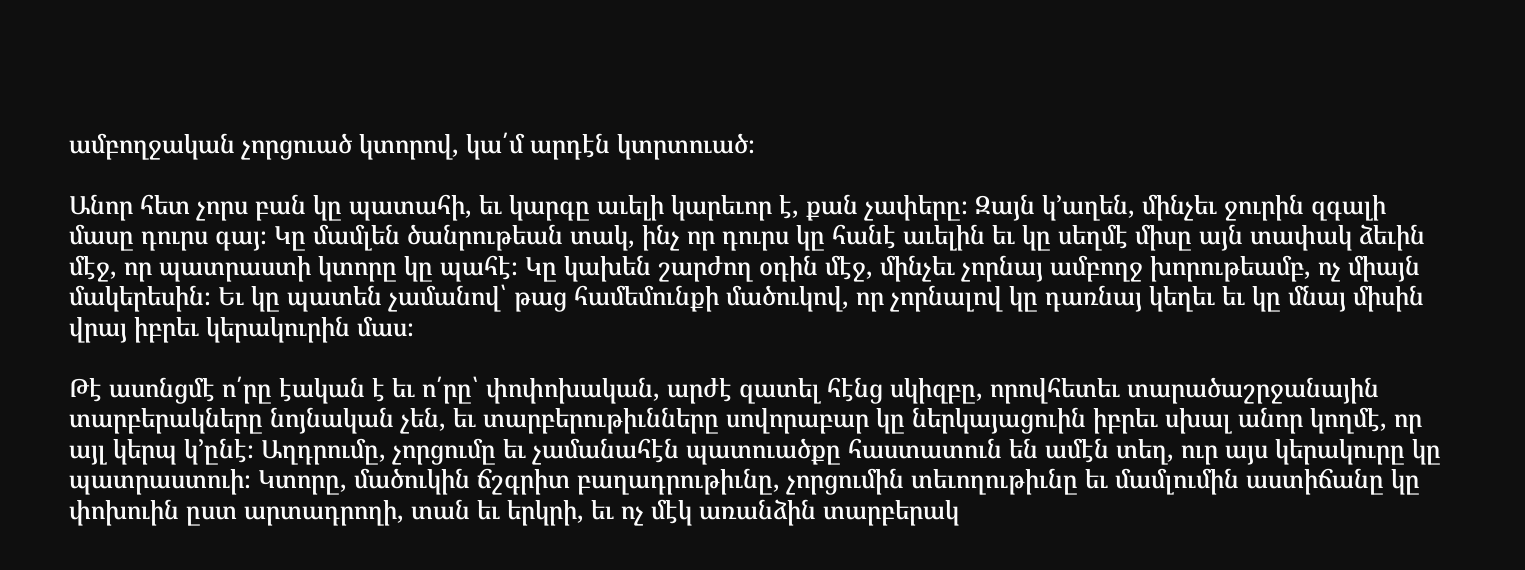ամբողջական չորցուած կտորով, կա՛մ արդէն կտրտուած։

Անոր հետ չորս բան կը պատահի, եւ կարգը աւելի կարեւոր է, քան չափերը։ Զայն կ՚աղեն, մինչեւ ջուրին զգալի մասը դուրս գայ։ Կը մամլեն ծանրութեան տակ, ինչ որ դուրս կը հանէ աւելին եւ կը սեղմէ միսը այն տափակ ձեւին մէջ, որ պատրաստի կտորը կը պահէ։ Կը կախեն շարժող օդին մէջ, մինչեւ չորնայ ամբողջ խորութեամբ, ոչ միայն մակերեսին։ Եւ կը պատեն չամանով՝ թաց համեմունքի մածուկով, որ չորնալով կը դառնայ կեղեւ եւ կը մնայ միսին վրայ իբրեւ կերակուրին մաս։

Թէ ասոնցմէ ո՛րը էական է եւ ո՛րը՝ փոփոխական, արժէ զատել հէնց սկիզբը, որովհետեւ տարածաշրջանային տարբերակները նոյնական չեն, եւ տարբերութիւնները սովորաբար կը ներկայացուին իբրեւ սխալ անոր կողմէ, որ այլ կերպ կ՚ընէ։ Աղդրումը, չորցումը եւ չամանահէն պատուածքը հաստատուն են ամէն տեղ, ուր այս կերակուրը կը պատրաստուի։ Կտորը, մածուկին ճշգրիտ բաղադրութիւնը, չորցումին տեւողութիւնը եւ մամլումին աստիճանը կը փոխուին ըստ արտադրողի, տան եւ երկրի, եւ ոչ մէկ առանձին տարբերակ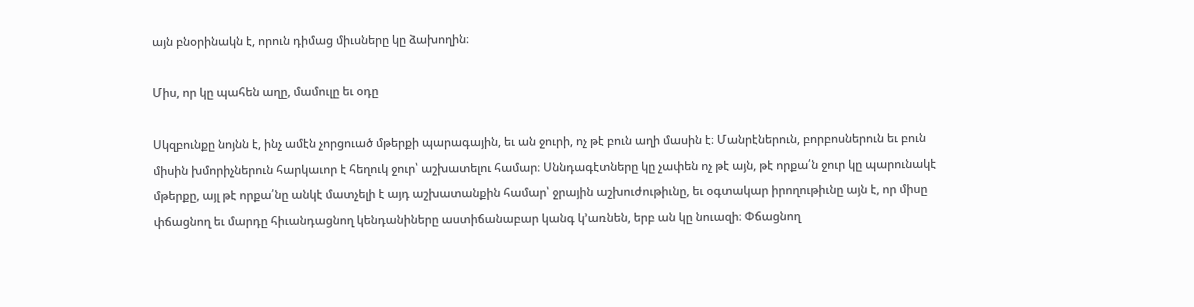այն բնօրինակն է, որուն դիմաց միւսները կը ձախողին։

Միս, որ կը պահեն աղը, մամուլը եւ օդը

Սկզբունքը նոյնն է, ինչ ամէն չորցուած մթերքի պարագային, եւ ան ջուրի, ոչ թէ բուն աղի մասին է։ Մանրէներուն, բորբոսներուն եւ բուն միսին խմորիչներուն հարկաւոր է հեղուկ ջուր՝ աշխատելու համար։ Սննդագէտները կը չափեն ոչ թէ այն, թէ որքա՛ն ջուր կը պարունակէ մթերքը, այլ թէ որքա՛նը անկէ մատչելի է այդ աշխատանքին համար՝ ջրային աշխուժութիւնը, եւ օգտակար իրողութիւնը այն է, որ միսը փճացնող եւ մարդը հիւանդացնող կենդանիները աստիճանաբար կանգ կ՚առնեն, երբ ան կը նուազի։ Փճացնող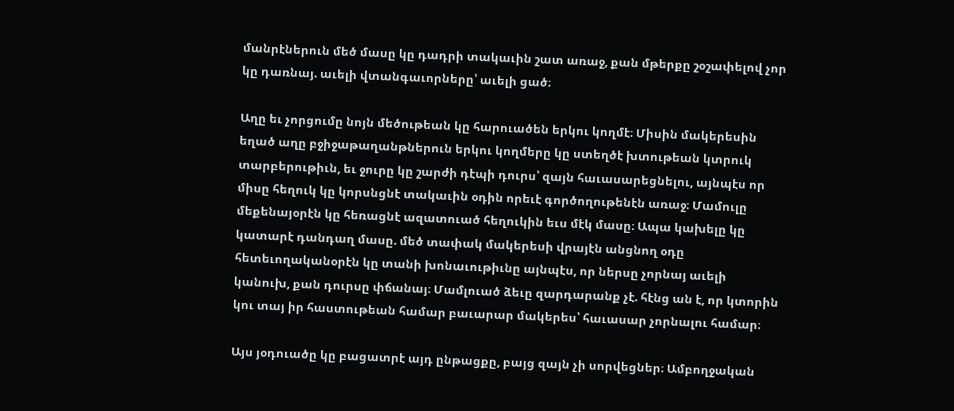մանրէներուն մեծ մասը կը դադրի տակաւին շատ առաջ, քան մթերքը շօշափելով չոր կը դառնայ. աւելի վտանգաւորները՝ աւելի ցած։

Աղը եւ չորցումը նոյն մեծութեան կը հարուածեն երկու կողմէ։ Միսին մակերեսին եղած աղը բջիջաթաղանթներուն երկու կողմերը կը ստեղծէ խտութեան կտրուկ տարբերութիւն, եւ ջուրը կը շարժի դէպի դուրս՝ զայն հաւասարեցնելու, այնպէս որ միսը հեղուկ կը կորսնցնէ տակաւին օդին որեւէ գործողութենէն առաջ։ Մամուլը մեքենայօրէն կը հեռացնէ ազատուած հեղուկին եւս մէկ մասը։ Ապա կախելը կը կատարէ դանդաղ մասը. մեծ տափակ մակերեսի վրայէն անցնող օդը հետեւողականօրէն կը տանի խոնաւութիւնը այնպէս, որ ներսը չորնայ աւելի կանուխ, քան դուրսը փճանայ։ Մամլուած ձեւը զարդարանք չէ. հէնց ան է, որ կտորին կու տայ իր հաստութեան համար բաւարար մակերես՝ հաւասար չորնալու համար։

Այս յօդուածը կը բացատրէ այդ ընթացքը, բայց զայն չի սորվեցներ։ Ամբողջական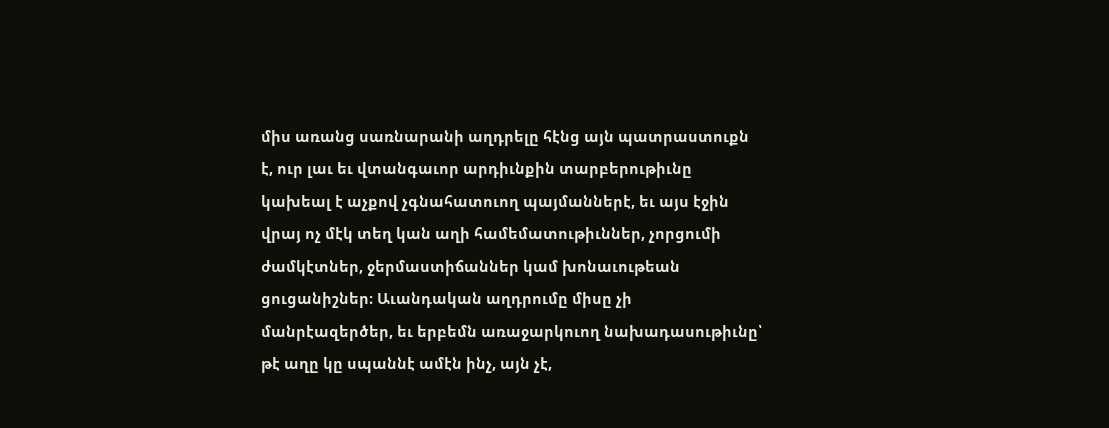միս առանց սառնարանի աղդրելը հէնց այն պատրաստուքն է, ուր լաւ եւ վտանգաւոր արդիւնքին տարբերութիւնը կախեալ է աչքով չգնահատուող պայմաններէ, եւ այս էջին վրայ ոչ մէկ տեղ կան աղի համեմատութիւններ, չորցումի ժամկէտներ, ջերմաստիճաններ կամ խոնաւութեան ցուցանիշներ։ Աւանդական աղդրումը միսը չի մանրէազերծեր, եւ երբեմն առաջարկուող նախադասութիւնը՝ թէ աղը կը սպաննէ ամէն ինչ, այն չէ,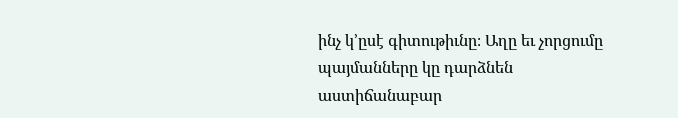ինչ կ՚ըսէ գիտութիւնը։ Աղը եւ չորցումը պայմանները կը դարձնեն աստիճանաբար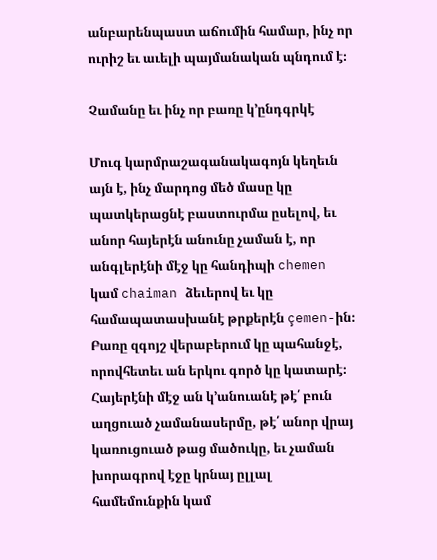անբարենպաստ աճումին համար, ինչ որ ուրիշ եւ աւելի պայմանական պնդում է։

Չամանը եւ ինչ որ բառը կ՚ընդգրկէ

Մուգ կարմրաշագանակագոյն կեղեւն այն է, ինչ մարդոց մեծ մասը կը պատկերացնէ բաստուրմա ըսելով, եւ անոր հայերէն անունը չաման է, որ անգլերէնի մէջ կը հանդիպի chemen կամ chaiman ձեւերով եւ կը համապատասխանէ թրքերէն çemen-ին։ Բառը զգոյշ վերաբերում կը պահանջէ, որովհետեւ ան երկու գործ կը կատարէ։ Հայերէնի մէջ ան կ՚անուանէ թէ՛ բուն աղցուած չամանասերմը, թէ՛ անոր վրայ կառուցուած թաց մածուկը, եւ չաման խորագրով էջը կրնայ ըլլալ համեմունքին կամ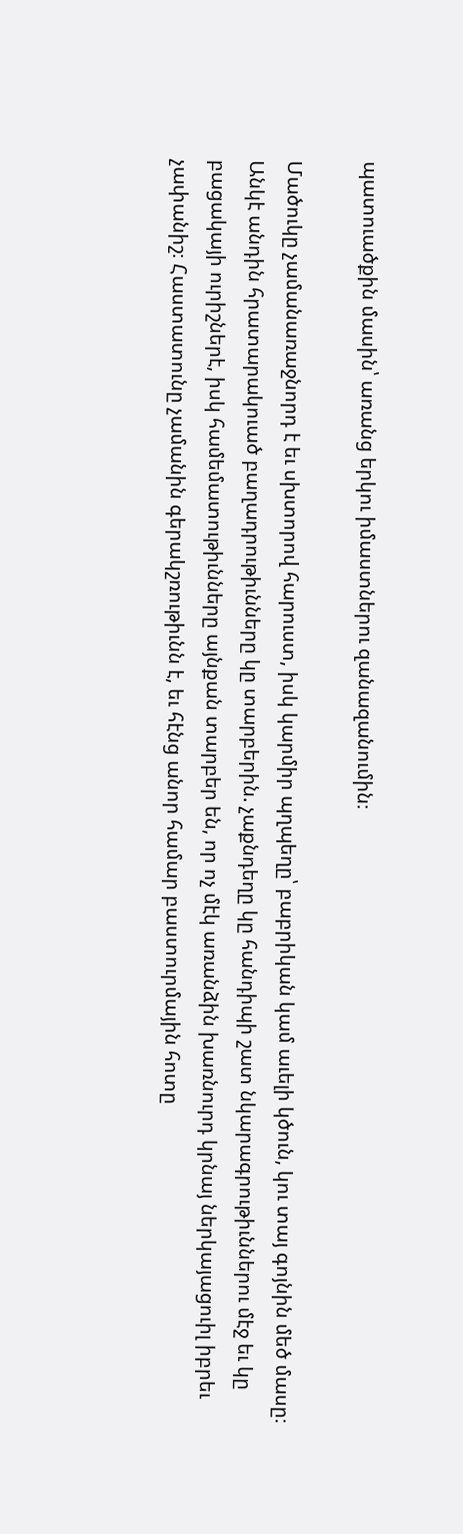պատուածքին մասին՝ առանց երկու իմաստներու զանազանումին։

Մածուկը չամանառաջնորդ է եւ սխտորով հարուստ, իսկ կարմիր պղպեղը՝ բաբրիկան կամ աւելի կծուն, կու տայ գոյնին մեծ մասը։ Անկէ անդին հրատարակուած բաղադրութիւնները կը տարբերին. չաքնդեղը կը հանդիպի շատ նկարագրութիւններու մէջ եւ կը բացակայի ուրիշներէ, իսկ համեմատութիւնները այնքան տարբեր են, որ ոչ մէկ առանձին խառնուրդ կրնայ ներկայացուիլ իբրեւ չափանիշ։ Հաստատունը չամանին գերակշռութիւնն է, եւ հէնց անոր համար բաստուրմային հոտը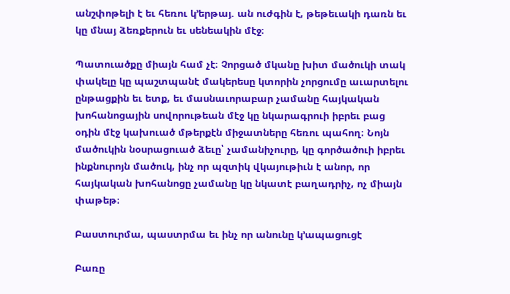անշփոթելի է եւ հեռու կ՚երթայ. ան ուժգին է, թեթեւակի դառն եւ կը մնայ ձեռքերուն եւ սենեակին մէջ։

Պատուածքը միայն համ չէ։ Չորցած մկանը խիտ մածուկի տակ փակելը կը պաշտպանէ մակերեսը կտորին չորցումը աւարտելու ընթացքին եւ ետք, եւ մասնաւորաբար չամանը հայկական խոհանոցային սովորութեան մէջ կը նկարագրուի իբրեւ բաց օդին մէջ կախուած մթերքէն միջատները հեռու պահող։ Նոյն մածուկին նօսրացուած ձեւը՝ չամանիչուրը, կը գործածուի իբրեւ ինքնուրոյն մածուկ, ինչ որ պզտիկ վկայութիւն է անոր, որ հայկական խոհանոցը չամանը կը նկատէ բաղադրիչ, ոչ միայն փաթեթ։

Բաստուրմա, պաստրմա եւ ինչ որ անունը կ՚ապացուցէ

Բառը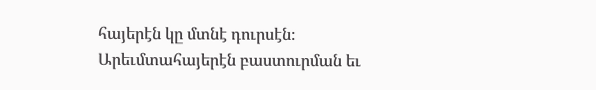հայերէն կը մտնէ դուրսէն։ Արեւմտահայերէն բաստուրման եւ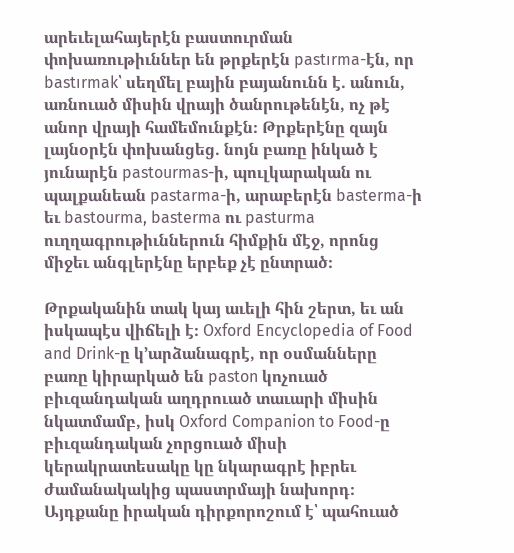արեւելահայերէն բաստուրման փոխառութիւններ են թրքերէն pastırma-էն, որ bastırmak՝ սեղմել բային բայանունն է. անուն, առնուած միսին վրայի ծանրութենէն, ոչ թէ անոր վրայի համեմունքէն։ Թրքերէնը զայն լայնօրէն փոխանցեց. նոյն բառը ինկած է յունարէն pastourmas-ի, պուլկարական ու պալքանեան pastarma-ի, արաբերէն basterma-ի եւ bastourma, basterma ու pasturma ուղղագրութիւններուն հիմքին մէջ, որոնց միջեւ անգլերէնը երբեք չէ ընտրած։

Թրքականին տակ կայ աւելի հին շերտ, եւ ան իսկապէս վիճելի է։ Oxford Encyclopedia of Food and Drink-ը կ՚արձանագրէ, որ օսմանները բառը կիրարկած են paston կոչուած բիւզանդական աղդրուած տաւարի միսին նկատմամբ, իսկ Oxford Companion to Food-ը բիւզանդական չորցուած միսի կերակրատեսակը կը նկարագրէ իբրեւ ժամանակակից պաստրմայի նախորդ։ Այդքանը իրական դիրքորոշում է՝ պահուած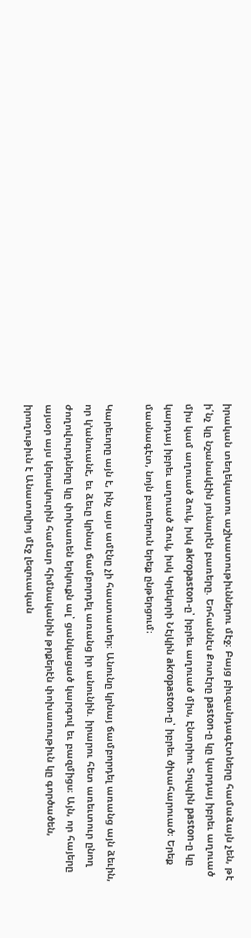իրական տեղեկատու աշխատութիւններու մէջ։ Բայց բիւզանդագէտները համաձայն չեն, թէ ի՛նչ կը նշանակէին յունարէն բառերը. Եոհաննէս Քոտէրը paston-ը կը կարդայ իբրեւ աղուած միս կամ աղուած ձուկ, իսկ akropaston-ը՝ իբրեւ աղուած միս, Էնտրիու Տոլպին paston-ը կը կարդայ իբրեւ աղուած ձուկ, իսկ Կրեկորի Նէյկին akropaston-ը՝ իբրեւ ծխահարուած։ Երեք մասնագէտ, նոյն բառերուն երեք ընթերցում։

Կարեւորը այն է, ինչ այս ամէնը չի հաստատեր։ Անունը կրնայ ճամբորդել առանց այն ձեւին, որ կ՚անուանէ, եւ ձեւը կրնայ ճամբորդել առանց իր անունին. իրարու հետ առեւտուր ընող ժողովուրդները կը փոխառեն երկուքն ալ՝ ցանկացած կարգով եւ բազմիցս։ Այն, որ հայերը այսօր այս կերակուրին համար հիմնականին թրքերէն փոխառութիւն կը գործածեն, իրողութիւն է Անատոլիոյ մէջ լեզուական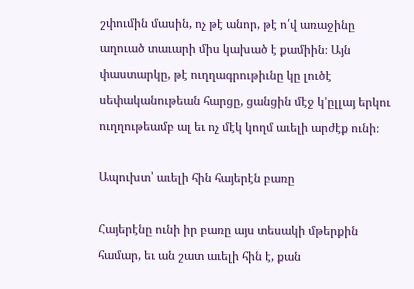շփումին մասին, ոչ թէ անոր, թէ ո՛վ առաջինը աղուած տաւարի միս կախած է քամիին։ Այն փաստարկը, թէ ուղղագրութիւնը կը լուծէ սեփականութեան հարցը, ցանցին մէջ կ՚ըլլայ երկու ուղղութեամբ ալ եւ ոչ մէկ կողմ աւելի արժէք ունի։

Ապուխտ՝ աւելի հին հայերէն բառը

Հայերէնը ունի իր բառը այս տեսակի մթերքին համար, եւ ան շատ աւելի հին է, քան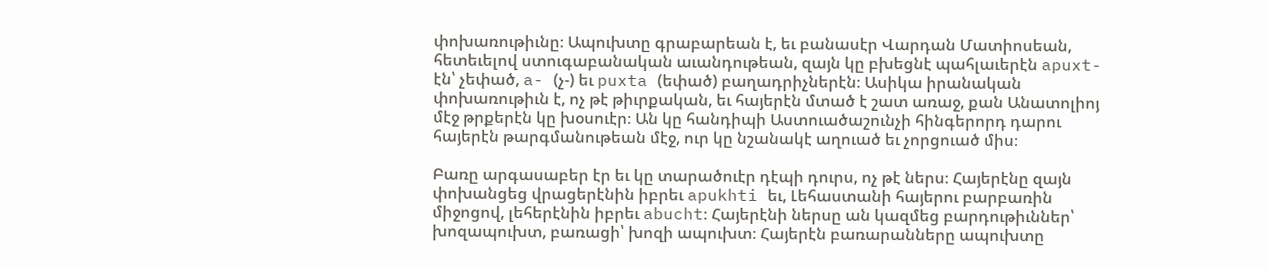փոխառութիւնը։ Ապուխտը գրաբարեան է, եւ բանասէր Վարդան Մատիոսեան, հետեւելով ստուգաբանական աւանդութեան, զայն կը բխեցնէ պահլաւերէն apuxt-էն՝ չեփած, a- (չ-) եւ puxta (եփած) բաղադրիչներէն։ Ասիկա իրանական փոխառութիւն է, ոչ թէ թիւրքական, եւ հայերէն մտած է շատ առաջ, քան Անատոլիոյ մէջ թրքերէն կը խօսուէր։ Ան կը հանդիպի Աստուածաշունչի հինգերորդ դարու հայերէն թարգմանութեան մէջ, ուր կը նշանակէ աղուած եւ չորցուած միս։

Բառը արգասաբեր էր եւ կը տարածուէր դէպի դուրս, ոչ թէ ներս։ Հայերէնը զայն փոխանցեց վրացերէնին իբրեւ apukhti եւ, Լեհաստանի հայերու բարբառին միջոցով, լեհերէնին իբրեւ abucht։ Հայերէնի ներսը ան կազմեց բարդութիւններ՝ խոզապուխտ, բառացի՝ խոզի ապուխտ։ Հայերէն բառարանները ապուխտը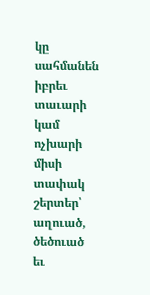կը սահմանեն իբրեւ տաւարի կամ ոչխարի միսի տափակ շերտեր՝ աղուած, ծեծուած եւ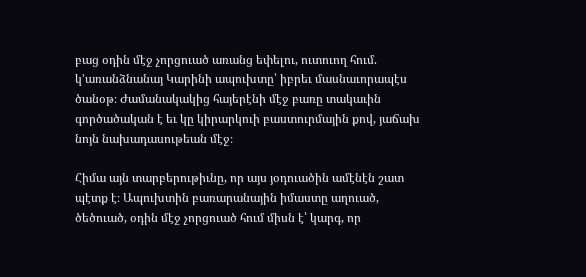բաց օդին մէջ չորցուած առանց եփելու, ուտուող հում. կ՚առանձնանայ Կարինի ապուխտը՝ իբրեւ մասնաւորապէս ծանօթ։ Ժամանակակից հայերէնի մէջ բառը տակաւին գործածական է եւ կը կիրարկուի բաստուրմային քով, յաճախ նոյն նախադասութեան մէջ։

Հիմա այն տարբերութիւնը, որ այս յօդուածին ամէնէն շատ պէտք է։ Ապուխտին բառարանային իմաստը աղուած, ծեծուած, օդին մէջ չորցուած հում միսն է՝ կարգ, որ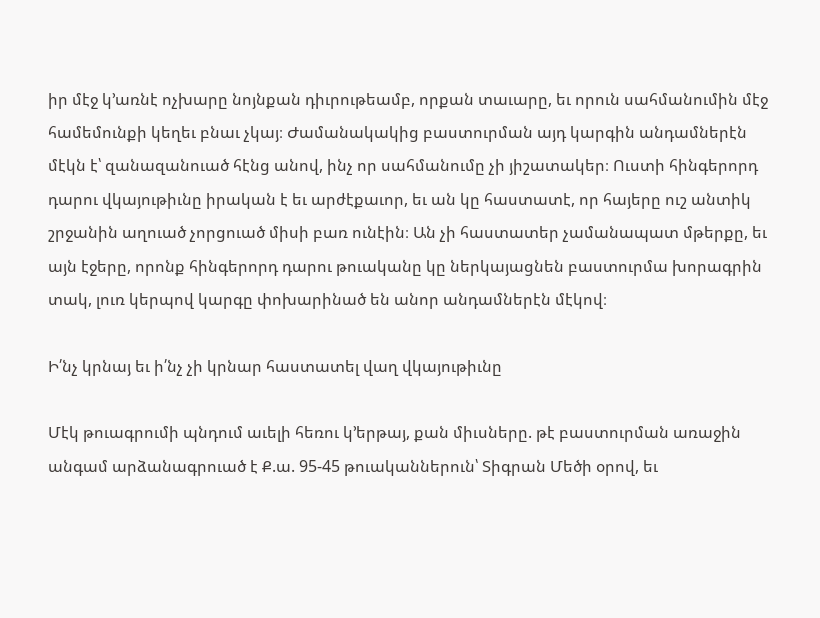իր մէջ կ՚առնէ ոչխարը նոյնքան դիւրութեամբ, որքան տաւարը, եւ որուն սահմանումին մէջ համեմունքի կեղեւ բնաւ չկայ։ Ժամանակակից բաստուրման այդ կարգին անդամներէն մէկն է՝ զանազանուած հէնց անով, ինչ որ սահմանումը չի յիշատակեր։ Ուստի հինգերորդ դարու վկայութիւնը իրական է եւ արժէքաւոր, եւ ան կը հաստատէ, որ հայերը ուշ անտիկ շրջանին աղուած չորցուած միսի բառ ունէին։ Ան չի հաստատեր չամանապատ մթերքը, եւ այն էջերը, որոնք հինգերորդ դարու թուականը կը ներկայացնեն բաստուրմա խորագրին տակ, լուռ կերպով կարգը փոխարինած են անոր անդամներէն մէկով։

Ի՛նչ կրնայ եւ ի՛նչ չի կրնար հաստատել վաղ վկայութիւնը

Մէկ թուագրումի պնդում աւելի հեռու կ՚երթայ, քան միւսները. թէ բաստուրման առաջին անգամ արձանագրուած է Ք.ա. 95-45 թուականներուն՝ Տիգրան Մեծի օրով, եւ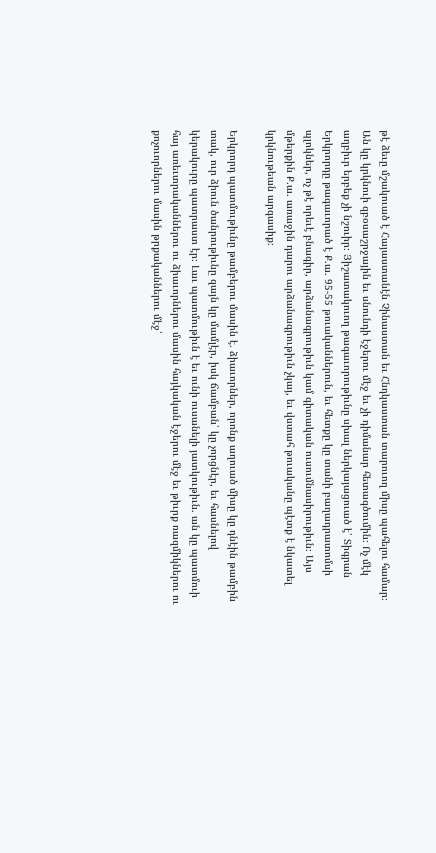թէ ձեւը մշակուած է Հայաստանէն Չինաստան եւ Հնդկաստան տարուող միսը պահելու համար։ Ան կը կրկնուի զբօսաշրջային եւ սնունդի էջերու մէջ եւ չի դիմանար հետագծումին։ Ոչ մէկ աղբիւր երբեք չի նշուիր։ Յիշատակուող թագաւորութիւնը սխալ ներկայացուած է՝ Տիգրան Երկրորդը թագաւորած է Ք.ա. 95-55 թուականներուն, եւ հետքը կը տանի բաղադրատոմսի պլոկներ, ոչ թէ որեւէ բնագիր, արձանագրութիւն կամ գիտական ուսումնասիրութիւն։ Այս մթերքին Ք.ա. առաջին դարու արձանագրութիւն չկայ, եւ վստահ թուականը պէտք է նկատել կրկնութեան արգասիք։

Երկրորդ պատմութիւնը թամբերու մասին է. ձիաւորներ, որոնք աղուած միսը կը դնէին թամբին տակ, ուր ձիուն ծանրութիւնը զայն կը մամլէր, իսկ ճամբան՝ կը չորցնէր, եւ հասնելով կերակուրը պատրաստ էր։ Լաւ պատմութիւն է եւ ունի ուսանելի յատկութիւն. ան կը պատմուի հայ առեւտրականներու ու ձիաւորներու մասին հայկական էջերու մէջ եւ թիւրք ռազմիկներու ու քոչուորներու մասին թրքականներու մէջ՝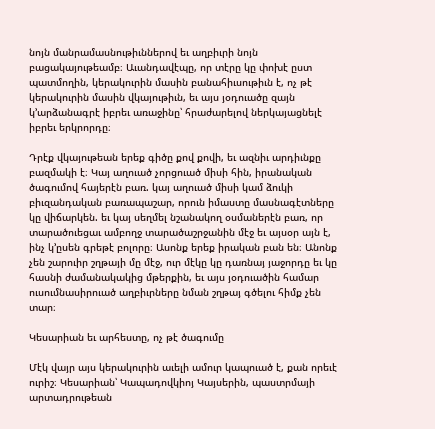նոյն մանրամասնութիւններով եւ աղբիւրի նոյն բացակայութեամբ։ Աւանդավէպը, որ տէրը կը փոխէ ըստ պատմողին, կերակուրին մասին բանահիւսութիւն է, ոչ թէ կերակուրին մասին վկայութիւն, եւ այս յօդուածը զայն կ՚արձանագրէ իբրեւ առաջինը՝ հրաժարելով ներկայացնելէ իբրեւ երկրորդը։

Դրէք վկայութեան երեք գիծը քով քովի, եւ ազնիւ արդիւնքը բազմակի է։ Կայ աղուած չորցուած միսի հին, իրանական ծագումով հայերէն բառ. կայ աղուած միսի կամ ձուկի բիւզանդական բառապաշար, որուն իմաստը մասնագէտները կը վիճարկեն. եւ կայ սեղմել նշանակող օսմաներէն բառ, որ տարածուեցաւ ամբողջ տարածաշրջանին մէջ եւ այսօր այն է, ինչ կ՚ըսեն գրեթէ բոլորը։ Ասոնք երեք իրական բան են։ Անոնք չեն շարուիր շղթայի մը մէջ, ուր մէկը կը դառնայ յաջորդը եւ կը հասնի ժամանակակից մթերքին, եւ այս յօդուածին համար ուսումնասիրուած աղբիւրները նման շղթայ գծելու հիմք չեն տար։

Կեսարիան եւ արհեստը, ոչ թէ ծագումը

Մէկ վայր այս կերակուրին աւելի ամուր կապուած է, քան որեւէ ուրիշ։ Կեսարիան՝ Կապադովկիոյ Կայսերին, պաստրմայի արտադրութեան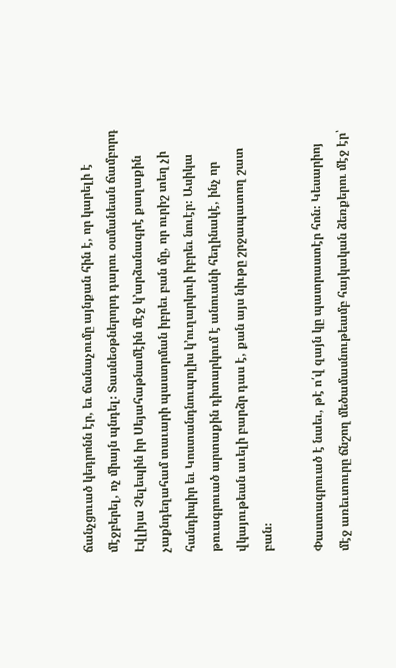ճանչցուած կեդրոնն էր, եւ ճանաչումը այնքան հին է, որ կարելի է մէջբերել, ոչ միայն պնդել։ Տասնեօթներորդ դարու օսմանեան ճամբորդ Էվլիյա Չելեպին իր Սեյահաթնամէին մէջ կ՚արձանագրէ քաղաքին չաքնդեղահամ տաւարի պաստրման իբրեւ բան մը, որ ուրիշ տեղ չի հանդիպիր եւ Կոստանդնուպոլիս կ՚ուղարկուի իբրեւ նուէր։ Ասիկա թուագրուած արտաքին դիտարկում է անուանի հեղինակէ, ինչ որ վկայութեան աւելի բարձր դաս է, քան այս նիւթը շրջապատող շատ բան։

Փաստագրուած է նաեւ, թէ ո՛վ զայն կը պատրաստէր հոն։ Կեսարիոյ մէջ առեւտուրը ճնշող մեծամասնութեամբ հայկական ձեռքերու մէջ էր՝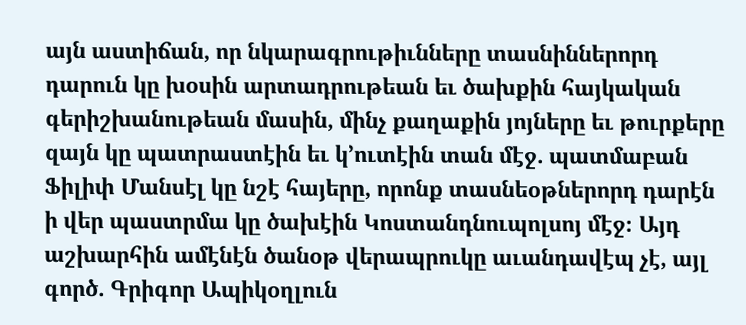այն աստիճան, որ նկարագրութիւնները տասնիններորդ դարուն կը խօսին արտադրութեան եւ ծախքին հայկական գերիշխանութեան մասին, մինչ քաղաքին յոյները եւ թուրքերը զայն կը պատրաստէին եւ կ՚ուտէին տան մէջ. պատմաբան Ֆիլիփ Մանսէլ կը նշէ հայերը, որոնք տասնեօթներորդ դարէն ի վեր պաստրմա կը ծախէին Կոստանդնուպոլսոյ մէջ։ Այդ աշխարհին ամէնէն ծանօթ վերապրուկը աւանդավէպ չէ, այլ գործ. Գրիգոր Ապիկօղլուն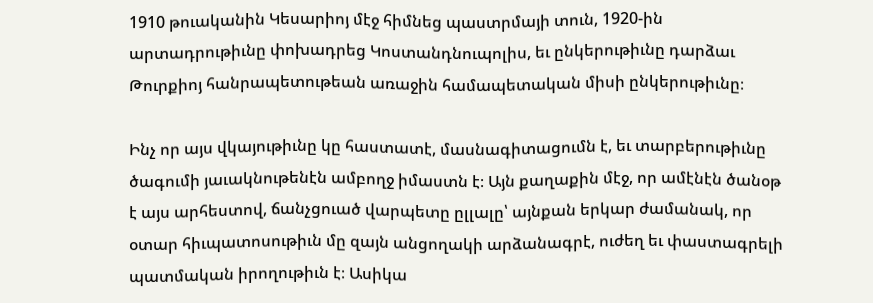1910 թուականին Կեսարիոյ մէջ հիմնեց պաստրմայի տուն, 1920-ին արտադրութիւնը փոխադրեց Կոստանդնուպոլիս, եւ ընկերութիւնը դարձաւ Թուրքիոյ հանրապետութեան առաջին համապետական միսի ընկերութիւնը։

Ինչ որ այս վկայութիւնը կը հաստատէ, մասնագիտացումն է, եւ տարբերութիւնը ծագումի յաւակնութենէն ամբողջ իմաստն է։ Այն քաղաքին մէջ, որ ամէնէն ծանօթ է այս արհեստով, ճանչցուած վարպետը ըլլալը՝ այնքան երկար ժամանակ, որ օտար հիւպատոսութիւն մը զայն անցողակի արձանագրէ, ուժեղ եւ փաստագրելի պատմական իրողութիւն է։ Ասիկա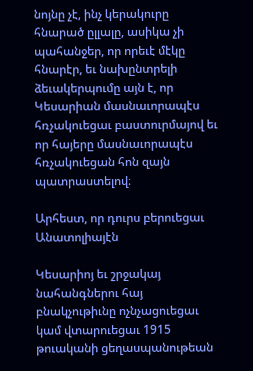նոյնը չէ, ինչ կերակուրը հնարած ըլլալը, ասիկա չի պահանջեր, որ որեւէ մէկը հնարէր, եւ նախընտրելի ձեւակերպումը այն է, որ Կեսարիան մասնաւորապէս հռչակուեցաւ բաստուրմայով եւ որ հայերը մասնաւորապէս հռչակուեցան հոն զայն պատրաստելով։

Արհեստ, որ դուրս բերուեցաւ Անատոլիայէն

Կեսարիոյ եւ շրջակայ նահանգներու հայ բնակչութիւնը ոչնչացուեցաւ կամ վտարուեցաւ 1915 թուականի ցեղասպանութեան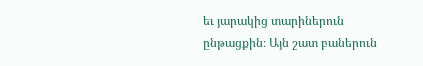եւ յարակից տարիներուն ընթացքին։ Այն շատ բաներուն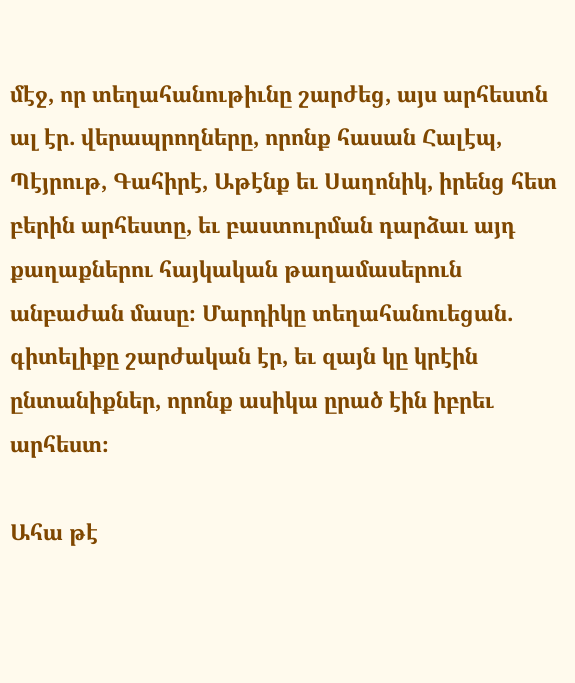մէջ, որ տեղահանութիւնը շարժեց, այս արհեստն ալ էր. վերապրողները, որոնք հասան Հալէպ, Պէյրութ, Գահիրէ, Աթէնք եւ Սաղոնիկ, իրենց հետ բերին արհեստը, եւ բաստուրման դարձաւ այդ քաղաքներու հայկական թաղամասերուն անբաժան մասը։ Մարդիկը տեղահանուեցան. գիտելիքը շարժական էր, եւ զայն կը կրէին ընտանիքներ, որոնք ասիկա ըրած էին իբրեւ արհեստ։

Ահա թէ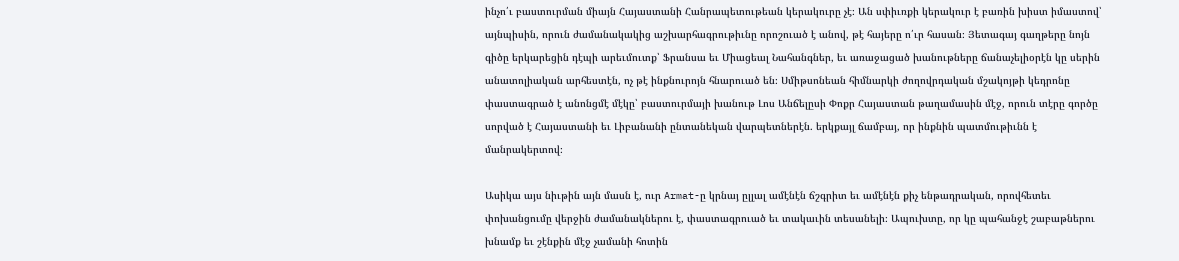ինչո՛ւ բաստուրման միայն Հայաստանի Հանրապետութեան կերակուրը չէ։ Ան սփիւռքի կերակուր է բառին խիստ իմաստով՝ այնպիսին, որուն ժամանակակից աշխարհագրութիւնը որոշուած է անով, թէ հայերը ո՛ւր հասան։ Յետագայ գաղթերը նոյն գիծը երկարեցին դէպի արեւմուտք՝ Ֆրանսա եւ Միացեալ Նահանգներ, եւ առաջացած խանութները ճանաչելիօրէն կը սերին անատոլիական արհեստէն, ոչ թէ ինքնուրոյն հնարուած են։ Սմիթսոնեան հիմնարկի ժողովրդական մշակոյթի կեդրոնը փաստագրած է անոնցմէ մէկը՝ բաստուրմայի խանութ Լոս Անճելըսի Փոքր Հայաստան թաղամասին մէջ, որուն տէրը գործը սորված է Հայաստանի եւ Լիբանանի ընտանեկան վարպետներէն. երկքայլ ճամբայ, որ ինքնին պատմութիւնն է մանրակերտով։

Ասիկա այս նիւթին այն մասն է, ուր Armat-ը կրնայ ըլլալ ամէնէն ճշգրիտ եւ ամէնէն քիչ ենթադրական, որովհետեւ փոխանցումը վերջին ժամանակներու է, փաստագրուած եւ տակաւին տեսանելի։ Ապուխտը, որ կը պահանջէ շաբաթներու խնամք եւ շէնքին մէջ չամանի հոտին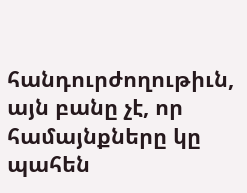հանդուրժողութիւն, այն բանը չէ, որ համայնքները կը պահեն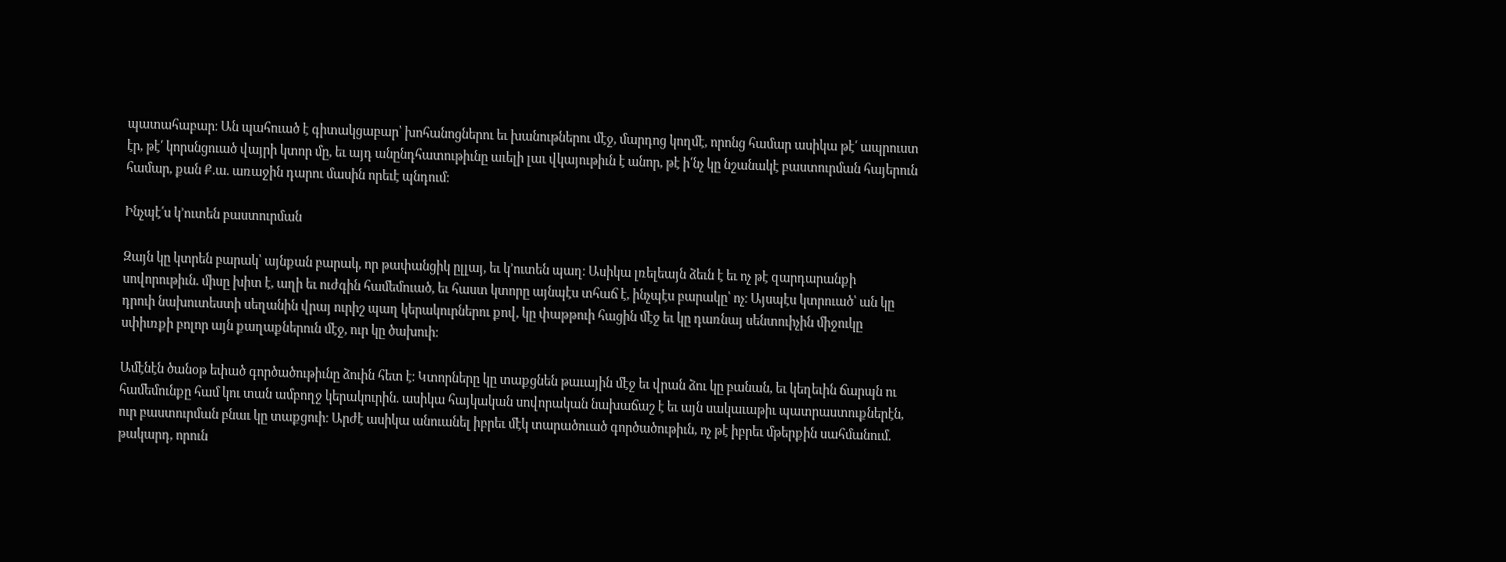պատահաբար։ Ան պահուած է գիտակցաբար՝ խոհանոցներու եւ խանութներու մէջ, մարդոց կողմէ, որոնց համար ասիկա թէ՛ ապրուստ էր, թէ՛ կորսնցուած վայրի կտոր մը, եւ այդ անընդհատութիւնը աւելի լաւ վկայութիւն է անոր, թէ ի՛նչ կը նշանակէ բաստուրման հայերուն համար, քան Ք.ա. առաջին դարու մասին որեւէ պնդում։

Ինչպէ՛ս կ՚ուտեն բաստուրման

Զայն կը կտրեն բարակ՝ այնքան բարակ, որ թափանցիկ ըլլայ, եւ կ՚ուտեն պաղ։ Ասիկա լռելեայն ձեւն է եւ ոչ թէ զարդարանքի սովորութիւն. միսը խիտ է, աղի եւ ուժգին համեմուած, եւ հաստ կտորը այնպէս տհաճ է, ինչպէս բարակը՝ ոչ։ Այսպէս կտրուած՝ ան կը դրուի նախուտեստի սեղանին վրայ ուրիշ պաղ կերակուրներու քով, կը փաթթուի հացին մէջ եւ կը դառնայ սենտուիչին միջուկը սփիւռքի բոլոր այն քաղաքներուն մէջ, ուր կը ծախուի։

Ամէնէն ծանօթ եփած գործածութիւնը ձուին հետ է։ Կտորները կը տաքցնեն թաւային մէջ եւ վրան ձու կը բանան, եւ կեղեւին ճարպն ու համեմունքը համ կու տան ամբողջ կերակուրին. ասիկա հայկական սովորական նախաճաշ է եւ այն սակաւաթիւ պատրաստուքներէն, ուր բաստուրման բնաւ կը տաքցուի։ Արժէ ասիկա անուանել իբրեւ մէկ տարածուած գործածութիւն, ոչ թէ իբրեւ մթերքին սահմանում. թակարդ, որուն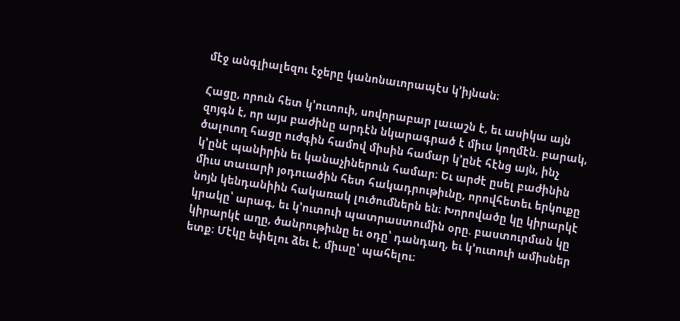մէջ անգլիալեզու էջերը կանոնաւորապէս կ՚իյնան։

Հացը, որուն հետ կ՚ուտուի, սովորաբար լաւաշն է, եւ ասիկա այն զոյգն է, որ այս բաժինը արդէն նկարագրած է միւս կողմէն. բարակ, ծալուող հացը ուժգին համով միսին համար կ՚ընէ հէնց այն, ինչ կ՚ընէ պանիրին եւ կանաչիներուն համար։ Եւ արժէ ըսել բաժինին միւս տաւարի յօդուածին հետ հակադրութիւնը, որովհետեւ երկուքը նոյն կենդանիին հակառակ լուծումներն են։ Խորովածը կը կիրարկէ կրակը՝ արագ, եւ կ՚ուտուի պատրաստումին օրը. բաստուրման կը կիրարկէ աղը, ծանրութիւնը եւ օդը՝ դանդաղ, եւ կ՚ուտուի ամիսներ ետք։ Մէկը եփելու ձեւ է, միւսը՝ պահելու։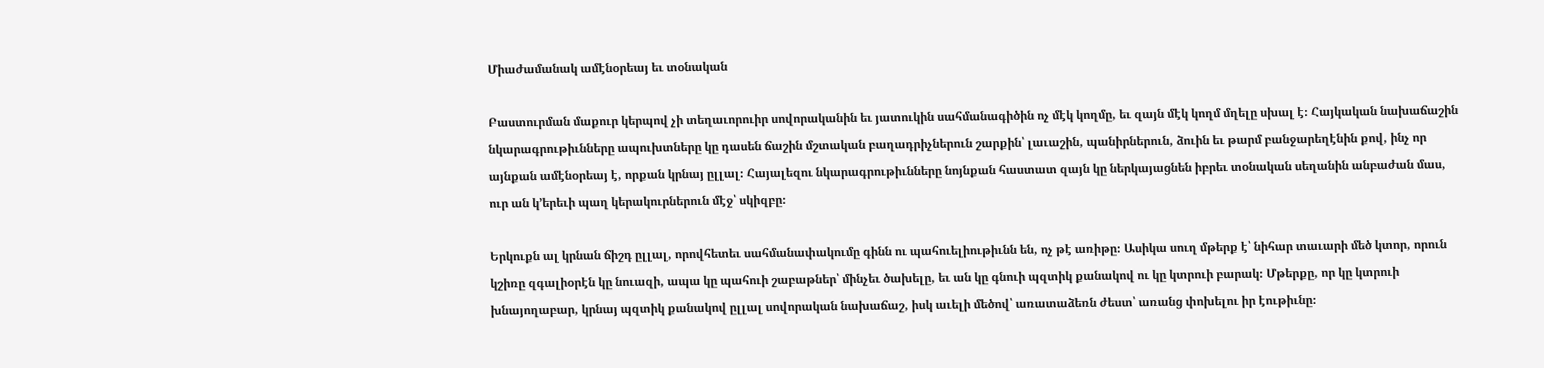Միաժամանակ ամէնօրեայ եւ տօնական

Բաստուրման մաքուր կերպով չի տեղաւորուիր սովորականին եւ յատուկին սահմանագիծին ոչ մէկ կողմը, եւ զայն մէկ կողմ մղելը սխալ է։ Հայկական նախաճաշին նկարագրութիւնները ապուխտները կը դասեն ճաշին մշտական բաղադրիչներուն շարքին՝ լաւաշին, պանիրներուն, ձուին եւ թարմ բանջարեղէնին քով, ինչ որ այնքան ամէնօրեայ է, որքան կրնայ ըլլալ։ Հայալեզու նկարագրութիւնները նոյնքան հաստատ զայն կը ներկայացնեն իբրեւ տօնական սեղանին անբաժան մաս, ուր ան կ՚երեւի պաղ կերակուրներուն մէջ՝ սկիզբը։

Երկուքն ալ կրնան ճիշդ ըլլալ, որովհետեւ սահմանափակումը գինն ու պահուելիութիւնն են, ոչ թէ առիթը։ Ասիկա սուղ մթերք է՝ նիհար տաւարի մեծ կտոր, որուն կշիռը զգալիօրէն կը նուազի, ապա կը պահուի շաբաթներ՝ մինչեւ ծախելը, եւ ան կը գնուի պզտիկ քանակով ու կը կտրուի բարակ։ Մթերքը, որ կը կտրուի խնայողաբար, կրնայ պզտիկ քանակով ըլլալ սովորական նախաճաշ, իսկ աւելի մեծով՝ առատաձեռն ժեստ՝ առանց փոխելու իր էութիւնը։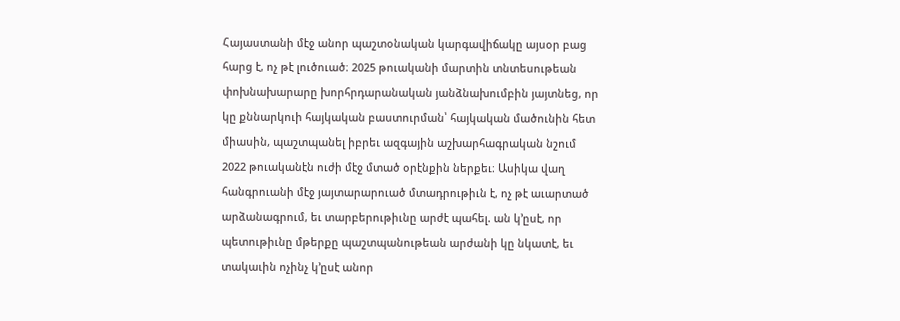Հայաստանի մէջ անոր պաշտօնական կարգավիճակը այսօր բաց հարց է, ոչ թէ լուծուած։ 2025 թուականի մարտին տնտեսութեան փոխնախարարը խորհրդարանական յանձնախումբին յայտնեց, որ կը քննարկուի հայկական բաստուրման՝ հայկական մածունին հետ միասին, պաշտպանել իբրեւ ազգային աշխարհագրական նշում 2022 թուականէն ուժի մէջ մտած օրէնքին ներքեւ։ Ասիկա վաղ հանգրուանի մէջ յայտարարուած մտադրութիւն է, ոչ թէ աւարտած արձանագրում, եւ տարբերութիւնը արժէ պահել. ան կ՚ըսէ, որ պետութիւնը մթերքը պաշտպանութեան արժանի կը նկատէ, եւ տակաւին ոչինչ կ՚ըսէ անոր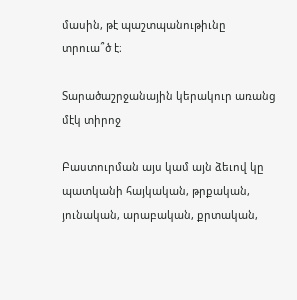մասին, թէ պաշտպանութիւնը տրուա՞ծ է։

Տարածաշրջանային կերակուր առանց մէկ տիրոջ

Բաստուրման այս կամ այն ձեւով կը պատկանի հայկական, թրքական, յունական, արաբական, քրտական,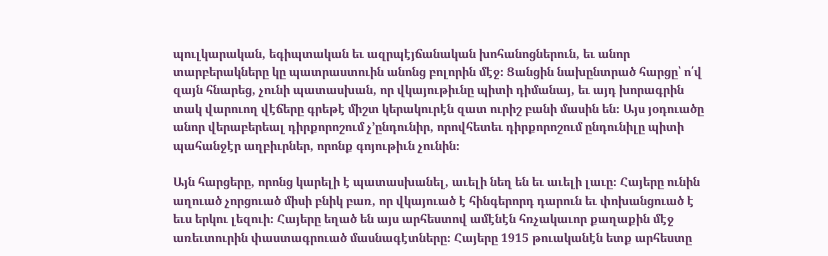պուլկարական, եգիպտական եւ ազրպէյճանական խոհանոցներուն, եւ անոր տարբերակները կը պատրաստուին անոնց բոլորին մէջ։ Ցանցին նախընտրած հարցը՝ ո՛վ զայն հնարեց, չունի պատասխան, որ վկայութիւնը պիտի դիմանայ, եւ այդ խորագրին տակ վարուող վէճերը գրեթէ միշտ կերակուրէն զատ ուրիշ բանի մասին են։ Այս յօդուածը անոր վերաբերեալ դիրքորոշում չ՚ընդունիր, որովհետեւ դիրքորոշում ընդունիլը պիտի պահանջէր աղբիւրներ, որոնք գոյութիւն չունին։

Այն հարցերը, որոնց կարելի է պատասխանել, աւելի նեղ են եւ աւելի լաւը։ Հայերը ունին աղուած չորցուած միսի բնիկ բառ, որ վկայուած է հինգերորդ դարուն եւ փոխանցուած է եւս երկու լեզուի։ Հայերը եղած են այս արհեստով ամէնէն հռչակաւոր քաղաքին մէջ առեւտուրին փաստագրուած մասնագէտները։ Հայերը 1915 թուականէն ետք արհեստը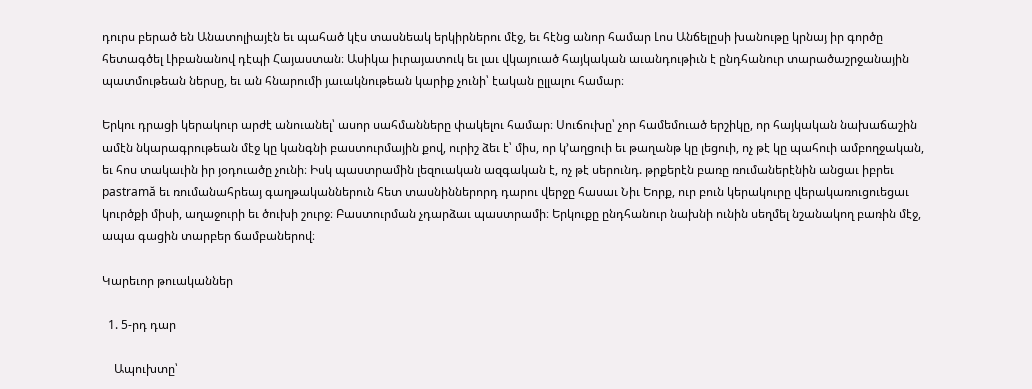դուրս բերած են Անատոլիայէն եւ պահած կէս տասնեակ երկիրներու մէջ, եւ հէնց անոր համար Լոս Անճելըսի խանութը կրնայ իր գործը հետագծել Լիբանանով դէպի Հայաստան։ Ասիկա իւրայատուկ եւ լաւ վկայուած հայկական աւանդութիւն է ընդհանուր տարածաշրջանային պատմութեան ներսը, եւ ան հնարումի յաւակնութեան կարիք չունի՝ էական ըլլալու համար։

Երկու դրացի կերակուր արժէ անուանել՝ ասոր սահմանները փակելու համար։ Սուճուխը՝ չոր համեմուած երշիկը, որ հայկական նախաճաշին ամէն նկարագրութեան մէջ կը կանգնի բաստուրմային քով, ուրիշ ձեւ է՝ միս, որ կ՚աղցուի եւ թաղանթ կը լեցուի, ոչ թէ կը պահուի ամբողջական, եւ հոս տակաւին իր յօդուածը չունի։ Իսկ պաստրամին լեզուական ազգական է, ոչ թէ սերունդ. թրքերէն բառը ռումաներէնին անցաւ իբրեւ pastramă եւ ռումանահրեայ գաղթականներուն հետ տասնիններորդ դարու վերջը հասաւ Նիւ Եորք, ուր բուն կերակուրը վերակառուցուեցաւ կուրծքի միսի, աղաջուրի եւ ծուխի շուրջ։ Բաստուրման չդարձաւ պաստրամի։ Երկուքը ընդհանուր նախնի ունին սեղմել նշանակող բառին մէջ, ապա գացին տարբեր ճամբաներով։

Կարեւոր թուականներ

  1. 5-րդ դար

    Ապուխտը՝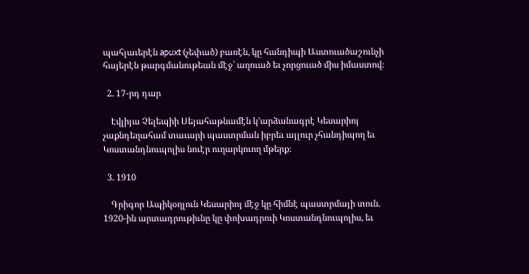պահլաւերէն apuxt (չեփած) բառէն, կը հանդիպի Աստուածաշունչի հայերէն թարգմանութեան մէջ՝ աղուած եւ չորցուած միս իմաստով։

  2. 17-րդ դար

    Էվլիյա Չելեպիի Սեյահաթնամէն կ՚արձանագրէ Կեսարիոյ չաքնդեղահամ տաւարի պաստրման իբրեւ այլուր չհանդիպող եւ Կոստանդնուպոլիս նուէր ուղարկուող մթերք։

  3. 1910

    Գրիգոր Ապիկօղլուն Կեսարիոյ մէջ կը հիմնէ պաստրմայի տուն. 1920-ին արտադրութիւնը կը փոխադրուի Կոստանդնուպոլիս, եւ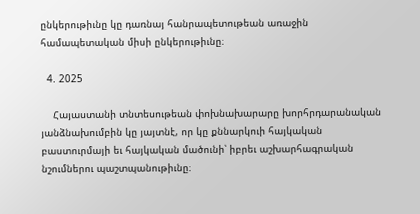ընկերութիւնը կը դառնայ հանրապետութեան առաջին համապետական միսի ընկերութիւնը։

  4. 2025

    Հայաստանի տնտեսութեան փոխնախարարը խորհրդարանական յանձնախումբին կը յայտնէ, որ կը քննարկուի հայկական բաստուրմայի եւ հայկական մածունի՝ իբրեւ աշխարհագրական նշումներու պաշտպանութիւնը։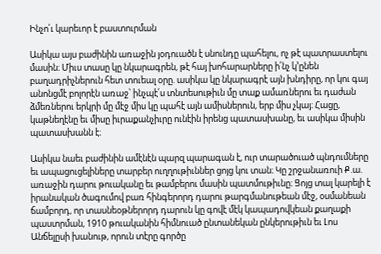Ինչո՛ւ կարեւոր է բաստուրման

Ասիկա այս բաժինին առաջին յօդուածն է սնունդը պահելու, ոչ թէ պատրաստելու մասին։ Միւս տասը կը նկարագրեն, թէ հայ խոհարարները ի՛նչ կ՚ընեն բաղադրիչներուն հետ տուեալ օրը. ասիկա կը նկարագրէ այն խնդիրը, որ կու գայ անոնցմէ բոլորէն առաջ՝ ինչպէ՛ս տնտեսութիւն մը տաք ամառներու եւ դաժան ձմեռներու երկրի մը մէջ միս կը պահէ այն ամիսներուն, երբ միս չկայ։ Հացը, կաթնեղէնը եւ միսը իւրաքանչիւրը ունէին իրենց պատասխանը, եւ ասիկա միսին պատասխանն է։

Ասիկա նաեւ բաժինին ամէնէն պարզ պարագան է, ուր տարածուած պնդումները եւ ապացուցելիները տարբեր ուղղութիւններ ցոյց կու տան։ Կը շրջանառուի Ք.ա. առաջին դարու թուականը եւ թամբերու մասին պատմութիւնը։ Ցոյց տալ կարելի է իրանական ծագումով բառ հինգերորդ դարու թարգմանութեան մէջ, օսմանեան ճամբորդ, որ տասնեօթներորդ դարուն կը գովէ մէկ կապադովկեան քաղաքի պաստրման, 1910 թուականին հիմնուած ընտանեկան ընկերութիւն եւ Լոս Անճելըսի խանութ, որուն տէրը գործը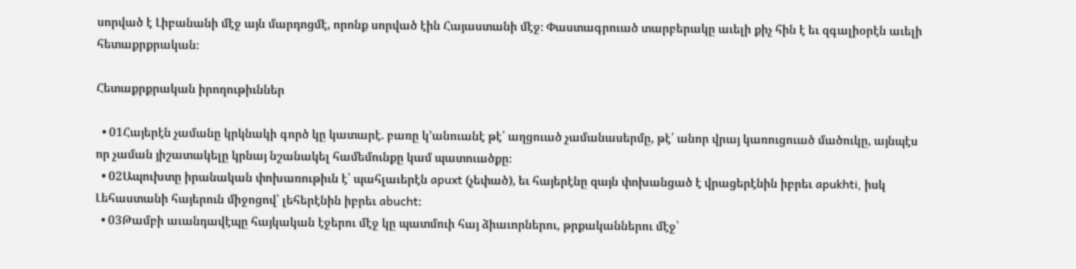սորված է Լիբանանի մէջ այն մարդոցմէ, որոնք սորված էին Հայաստանի մէջ։ Փաստագրուած տարբերակը աւելի քիչ հին է եւ զգալիօրէն աւելի հետաքրքրական։

Հետաքրքրական իրողութիւններ

  • 01Հայերէն չամանը կրկնակի գործ կը կատարէ. բառը կ՚անուանէ թէ՛ աղցուած չամանասերմը, թէ՛ անոր վրայ կառուցուած մածուկը, այնպէս որ չաման յիշատակելը կրնայ նշանակել համեմունքը կամ պատուածքը։
  • 02Ապուխտը իրանական փոխառութիւն է՝ պահլաւերէն apuxt (չեփած), եւ հայերէնը զայն փոխանցած է վրացերէնին իբրեւ apukhti, իսկ Լեհաստանի հայերուն միջոցով՝ լեհերէնին իբրեւ abucht։
  • 03Թամբի աւանդավէպը հայկական էջերու մէջ կը պատմուի հայ ձիաւորներու, թրքականներու մէջ՝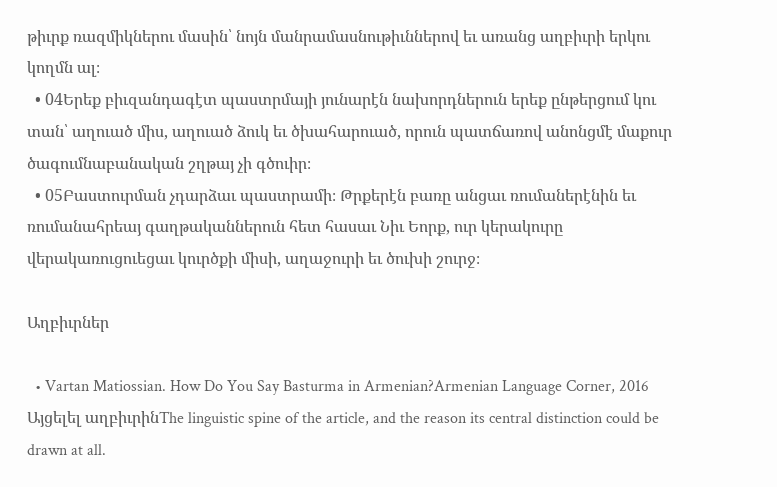թիւրք ռազմիկներու մասին՝ նոյն մանրամասնութիւններով եւ առանց աղբիւրի երկու կողմն ալ։
  • 04Երեք բիւզանդագէտ պաստրմայի յունարէն նախորդներուն երեք ընթերցում կու տան՝ աղուած միս, աղուած ձուկ եւ ծխահարուած, որուն պատճառով անոնցմէ մաքուր ծագումնաբանական շղթայ չի գծուիր։
  • 05Բաստուրման չդարձաւ պաստրամի։ Թրքերէն բառը անցաւ ռումաներէնին եւ ռումանահրեայ գաղթականներուն հետ հասաւ Նիւ Եորք, ուր կերակուրը վերակառուցուեցաւ կուրծքի միսի, աղաջուրի եւ ծուխի շուրջ։

Աղբիւրներ

  • Vartan Matiossian. How Do You Say Basturma in Armenian?Armenian Language Corner, 2016 Այցելել աղբիւրինThe linguistic spine of the article, and the reason its central distinction could be drawn at all.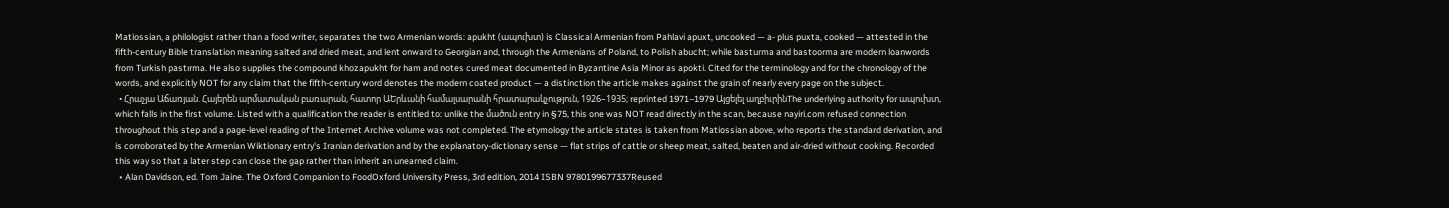Matiossian, a philologist rather than a food writer, separates the two Armenian words: apukht (ապուխտ) is Classical Armenian from Pahlavi apuxt, uncooked — a- plus puxta, cooked — attested in the fifth-century Bible translation meaning salted and dried meat, and lent onward to Georgian and, through the Armenians of Poland, to Polish abucht; while basturma and bastoorma are modern loanwords from Turkish pastırma. He also supplies the compound khozapukht for ham and notes cured meat documented in Byzantine Asia Minor as apokti. Cited for the terminology and for the chronology of the words, and explicitly NOT for any claim that the fifth-century word denotes the modern coated product — a distinction the article makes against the grain of nearly every page on the subject.
  • Հրաչյա Աճառյան. Հայերեն արմատական բառարան, հատոր ԱԵրևանի համալսարանի հրատարակչություն, 1926–1935; reprinted 1971–1979 Այցելել աղբիւրինThe underlying authority for ապուխտ, which falls in the first volume. Listed with a qualification the reader is entitled to: unlike the մածուն entry in §75, this one was NOT read directly in the scan, because nayiri.com refused connection throughout this step and a page-level reading of the Internet Archive volume was not completed. The etymology the article states is taken from Matiossian above, who reports the standard derivation, and is corroborated by the Armenian Wiktionary entry's Iranian derivation and by the explanatory-dictionary sense — flat strips of cattle or sheep meat, salted, beaten and air-dried without cooking. Recorded this way so that a later step can close the gap rather than inherit an unearned claim.
  • Alan Davidson, ed. Tom Jaine. The Oxford Companion to FoodOxford University Press, 3rd edition, 2014 ISBN 9780199677337Reused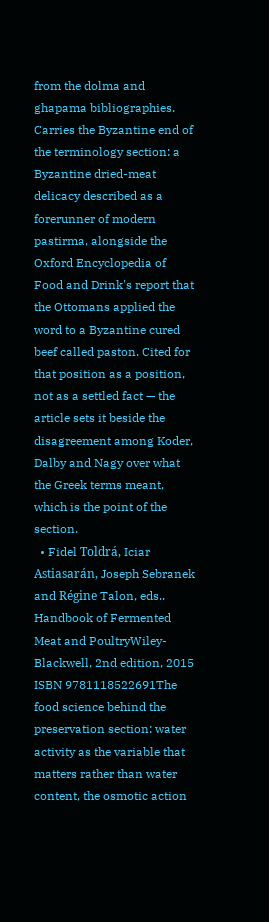from the dolma and ghapama bibliographies. Carries the Byzantine end of the terminology section: a Byzantine dried-meat delicacy described as a forerunner of modern pastirma, alongside the Oxford Encyclopedia of Food and Drink's report that the Ottomans applied the word to a Byzantine cured beef called paston. Cited for that position as a position, not as a settled fact — the article sets it beside the disagreement among Koder, Dalby and Nagy over what the Greek terms meant, which is the point of the section.
  • Fidel Toldrá, Iciar Astiasarán, Joseph Sebranek and Régine Talon, eds.. Handbook of Fermented Meat and PoultryWiley-Blackwell, 2nd edition, 2015 ISBN 9781118522691The food science behind the preservation section: water activity as the variable that matters rather than water content, the osmotic action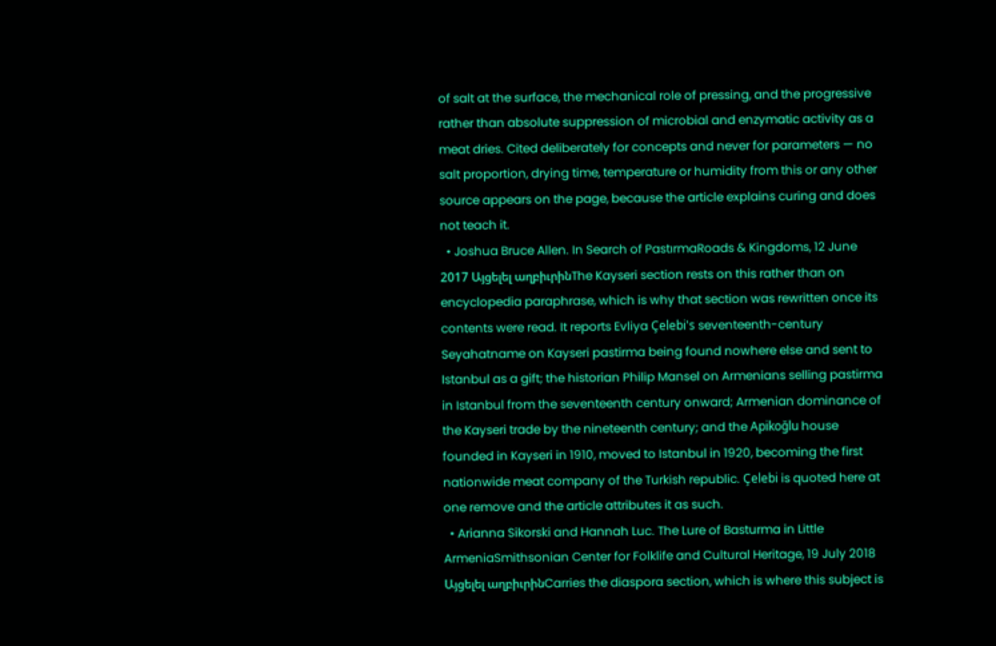of salt at the surface, the mechanical role of pressing, and the progressive rather than absolute suppression of microbial and enzymatic activity as a meat dries. Cited deliberately for concepts and never for parameters — no salt proportion, drying time, temperature or humidity from this or any other source appears on the page, because the article explains curing and does not teach it.
  • Joshua Bruce Allen. In Search of PastırmaRoads & Kingdoms, 12 June 2017 Այցելել աղբիւրինThe Kayseri section rests on this rather than on encyclopedia paraphrase, which is why that section was rewritten once its contents were read. It reports Evliya Çelebi's seventeenth-century Seyahatname on Kayseri pastirma being found nowhere else and sent to Istanbul as a gift; the historian Philip Mansel on Armenians selling pastirma in Istanbul from the seventeenth century onward; Armenian dominance of the Kayseri trade by the nineteenth century; and the Apikoğlu house founded in Kayseri in 1910, moved to Istanbul in 1920, becoming the first nationwide meat company of the Turkish republic. Çelebi is quoted here at one remove and the article attributes it as such.
  • Arianna Sikorski and Hannah Luc. The Lure of Basturma in Little ArmeniaSmithsonian Center for Folklife and Cultural Heritage, 19 July 2018 Այցելել աղբիւրինCarries the diaspora section, which is where this subject is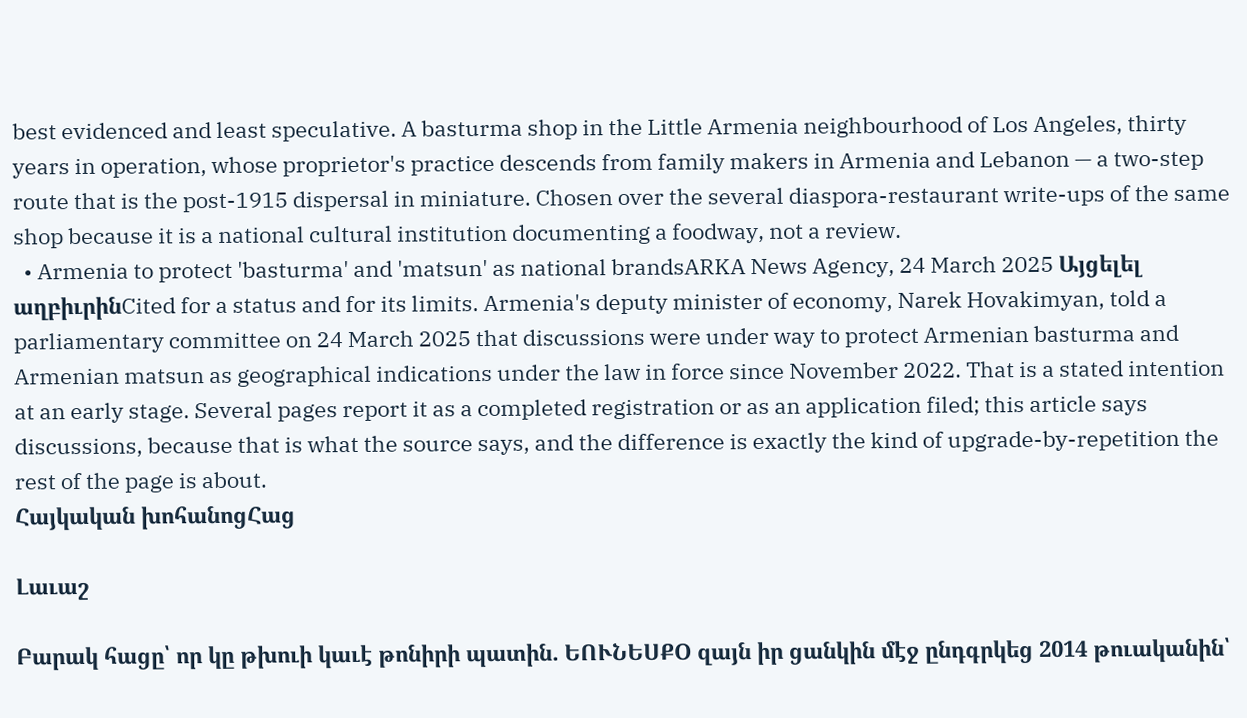best evidenced and least speculative. A basturma shop in the Little Armenia neighbourhood of Los Angeles, thirty years in operation, whose proprietor's practice descends from family makers in Armenia and Lebanon — a two-step route that is the post-1915 dispersal in miniature. Chosen over the several diaspora-restaurant write-ups of the same shop because it is a national cultural institution documenting a foodway, not a review.
  • Armenia to protect 'basturma' and 'matsun' as national brandsARKA News Agency, 24 March 2025 Այցելել աղբիւրինCited for a status and for its limits. Armenia's deputy minister of economy, Narek Hovakimyan, told a parliamentary committee on 24 March 2025 that discussions were under way to protect Armenian basturma and Armenian matsun as geographical indications under the law in force since November 2022. That is a stated intention at an early stage. Several pages report it as a completed registration or as an application filed; this article says discussions, because that is what the source says, and the difference is exactly the kind of upgrade-by-repetition the rest of the page is about.
Հայկական խոհանոցՀաց

Լաւաշ

Բարակ հացը՝ որ կը թխուի կաւէ թոնիրի պատին. ԵՈՒՆԵՍՔՕ զայն իր ցանկին մէջ ընդգրկեց 2014 թուականին՝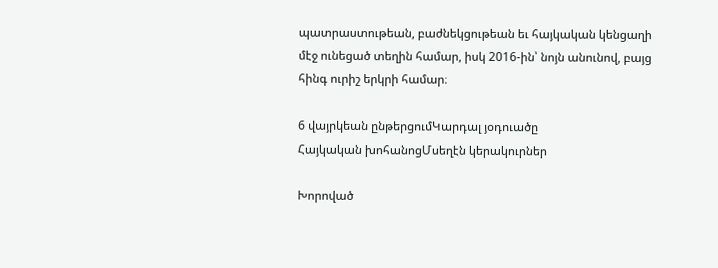պատրաստութեան, բաժնեկցութեան եւ հայկական կենցաղի մէջ ունեցած տեղին համար, իսկ 2016-ին՝ նոյն անունով, բայց հինգ ուրիշ երկրի համար։

6 վայրկեան ընթերցումԿարդալ յօդուածը
Հայկական խոհանոցՄսեղէն կերակուրներ

Խորոված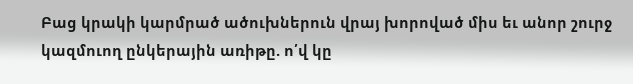Բաց կրակի կարմրած ածուխներուն վրայ խորոված միս եւ անոր շուրջ կազմուող ընկերային առիթը. ո՛վ կը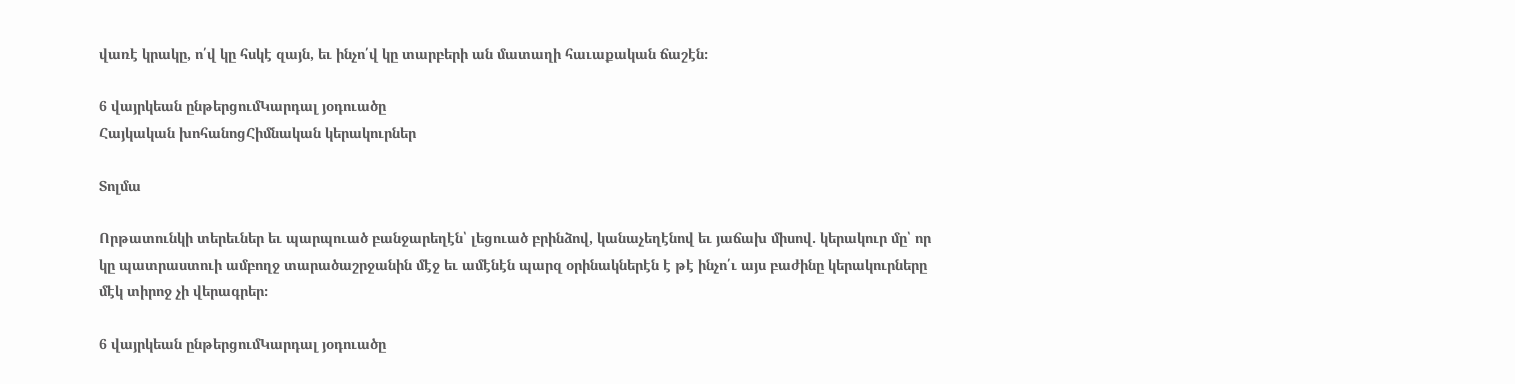վառէ կրակը, ո՛վ կը հսկէ զայն, եւ ինչո՛վ կը տարբերի ան մատաղի հաւաքական ճաշէն։

6 վայրկեան ընթերցումԿարդալ յօդուածը
Հայկական խոհանոցՀիմնական կերակուրներ

Տոլմա

Որթատունկի տերեւներ եւ պարպուած բանջարեղէն՝ լեցուած բրինձով, կանաչեղէնով եւ յաճախ միսով. կերակուր մը՝ որ կը պատրաստուի ամբողջ տարածաշրջանին մէջ եւ ամէնէն պարզ օրինակներէն է թէ ինչո՛ւ այս բաժինը կերակուրները մէկ տիրոջ չի վերագրեր։

6 վայրկեան ընթերցումԿարդալ յօդուածը